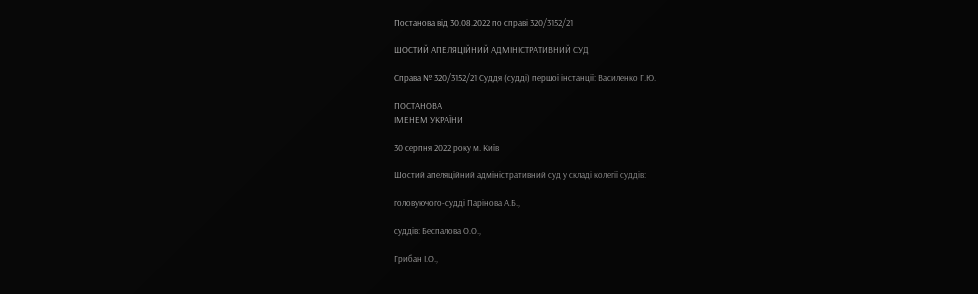Постанова від 30.08.2022 по справі 320/3152/21

ШОСТИЙ АПЕЛЯЦІЙНИЙ АДМІНІСТРАТИВНИЙ СУД

Справа № 320/3152/21 Суддя (судді) першої інстанції: Василенко Г.Ю.

ПОСТАНОВА
ІМЕНЕМ УКРАЇНИ

30 серпня 2022 року м. Київ

Шостий апеляційний адміністративний суд у складі колегії суддів:

головуючого-судді Парінова А.Б.,

суддів: Беспалова О.О.,

Грибан І.О.,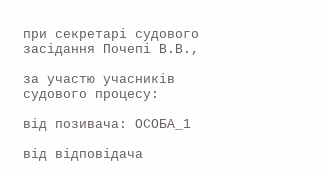при секретарі судового засідання Почепі В.В.,

за участю учасників судового процесу:

від позивача: ОСОБА_1

від відповідача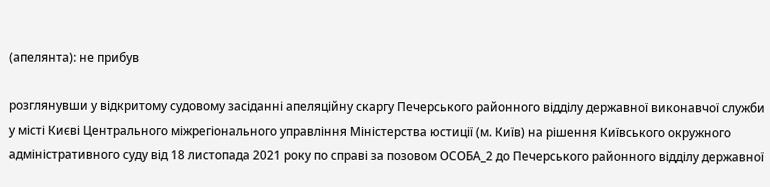(апелянта): не прибув

розглянувши у відкритому судовому засіданні апеляційну скаргу Печерського районного відділу державної виконавчої служби у місті Києві Центрального міжрегіонального управління Міністерства юстиції (м. Київ) на рішення Київського окружного адміністративного суду від 18 листопада 2021 року по справі за позовом ОСОБА_2 до Печерського районного відділу державної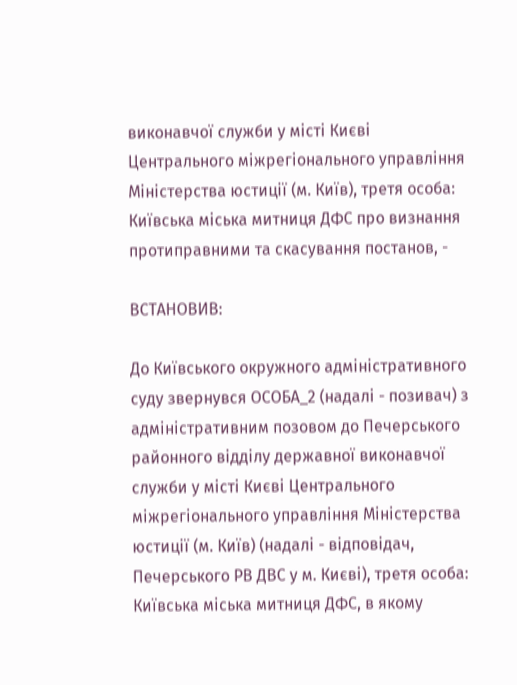виконавчої служби у місті Києві Центрального міжрегіонального управління Міністерства юстиції (м. Київ), третя особа: Київська міська митниця ДФС про визнання протиправними та скасування постанов, -

ВСТАНОВИВ:

До Київського окружного адміністративного суду звернувся ОСОБА_2 (надалі - позивач) з адміністративним позовом до Печерського районного відділу державної виконавчої служби у місті Києві Центрального міжрегіонального управління Міністерства юстиції (м. Київ) (надалі - відповідач, Печерського РВ ДВС у м. Києві), третя особа: Київська міська митниця ДФС, в якому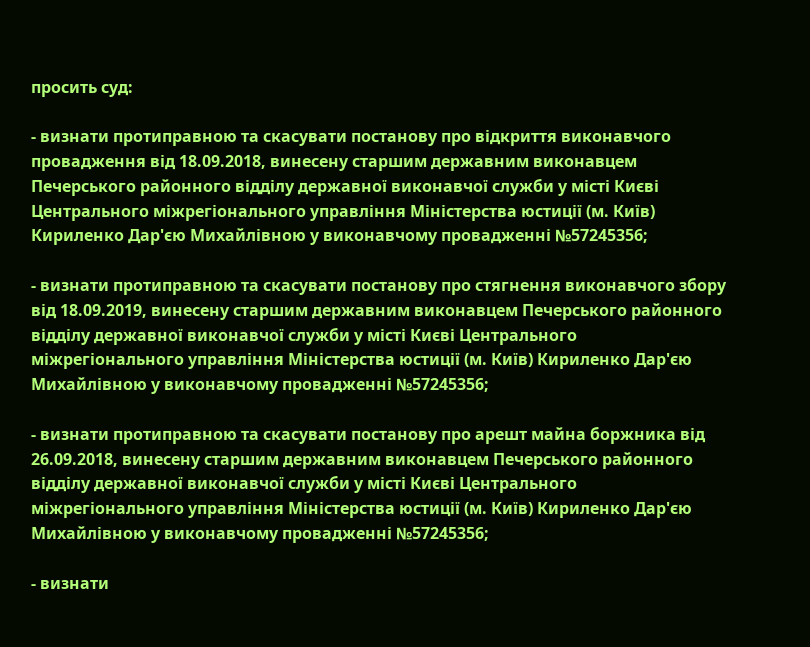просить суд:

- визнати протиправною та скасувати постанову про відкриття виконавчого провадження від 18.09.2018, винесену старшим державним виконавцем Печерського районного відділу державної виконавчої служби у місті Києві Центрального міжрегіонального управління Міністерства юстиції (м. Київ) Кириленко Дар'єю Михайлівною у виконавчому провадженні №57245356;

- визнати протиправною та скасувати постанову про стягнення виконавчого збору від 18.09.2019, винесену старшим державним виконавцем Печерського районного відділу державної виконавчої служби у місті Києві Центрального міжрегіонального управління Міністерства юстиції (м. Київ) Кириленко Дар'єю Михайлівною у виконавчому провадженні №57245356;

- визнати протиправною та скасувати постанову про арешт майна боржника від 26.09.2018, винесену старшим державним виконавцем Печерського районного відділу державної виконавчої служби у місті Києві Центрального міжрегіонального управління Міністерства юстиції (м. Київ) Кириленко Дар'єю Михайлівною у виконавчому провадженні №57245356;

- визнати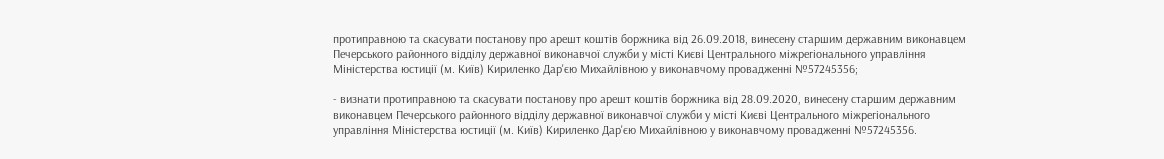протиправною та скасувати постанову про арешт коштів боржника від 26.09.2018, винесену старшим державним виконавцем Печерського районного відділу державної виконавчої служби у місті Києві Центрального міжрегіонального управління Міністерства юстиції (м. Київ) Кириленко Дар'єю Михайлівною у виконавчому провадженні №57245356;

- визнати протиправною та скасувати постанову про арешт коштів боржника від 28.09.2020, винесену старшим державним виконавцем Печерського районного відділу державної виконавчої служби у місті Києві Центрального міжрегіонального управління Міністерства юстиції (м. Київ) Кириленко Дар'єю Михайлівною у виконавчому провадженні №57245356.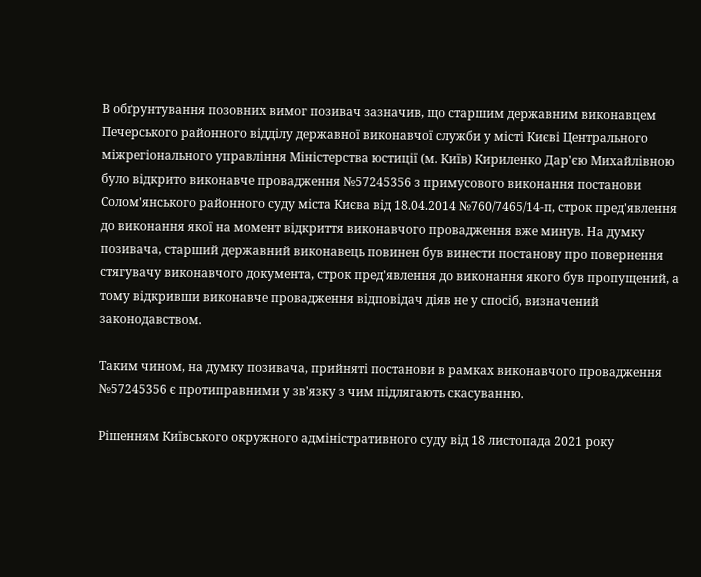В обґрунтування позовних вимог позивач зазначив, що старшим державним виконавцем Печерського районного відділу державної виконавчої служби у місті Києві Центрального міжрегіонального управління Міністерства юстиції (м. Київ) Кириленко Дар'єю Михайлівною було відкрито виконавче провадження №57245356 з примусового виконання постанови Солом'янського районного суду міста Києва від 18.04.2014 №760/7465/14-п, строк пред'явлення до виконання якої на момент відкриття виконавчого провадження вже минув. На думку позивача, старший державний виконавець повинен був винести постанову про повернення стягувачу виконавчого документа, строк пред'явлення до виконання якого був пропущений, а тому відкривши виконавче провадження відповідач діяв не у спосіб, визначений законодавством.

Таким чином, на думку позивача, прийняті постанови в рамках виконавчого провадження №57245356 є протиправними у зв'язку з чим підлягають скасуванню.

Рішенням Київського окружного адміністративного суду від 18 листопада 2021 року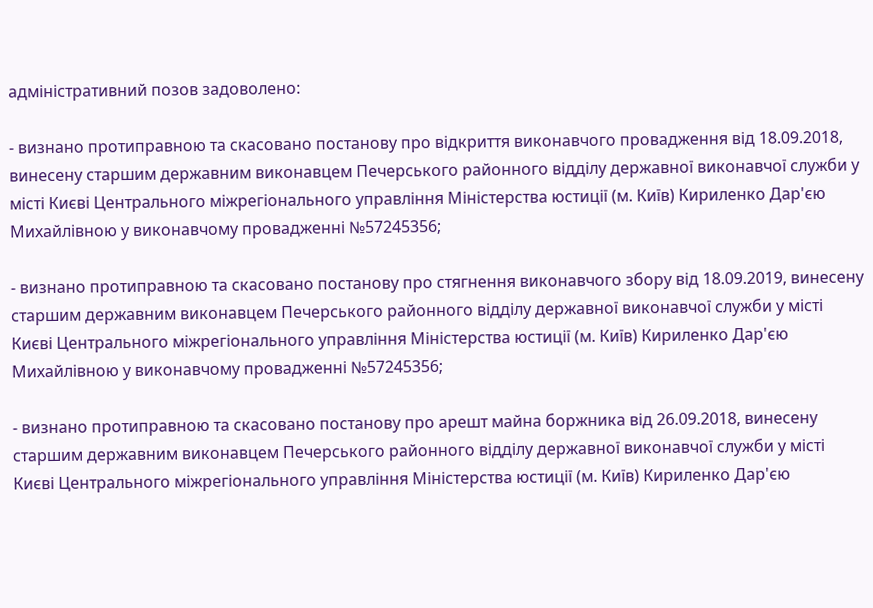адміністративний позов задоволено:

- визнано протиправною та скасовано постанову про відкриття виконавчого провадження від 18.09.2018, винесену старшим державним виконавцем Печерського районного відділу державної виконавчої служби у місті Києві Центрального міжрегіонального управління Міністерства юстиції (м. Київ) Кириленко Дар'єю Михайлівною у виконавчому провадженні №57245356;

- визнано протиправною та скасовано постанову про стягнення виконавчого збору від 18.09.2019, винесену старшим державним виконавцем Печерського районного відділу державної виконавчої служби у місті Києві Центрального міжрегіонального управління Міністерства юстиції (м. Київ) Кириленко Дар'єю Михайлівною у виконавчому провадженні №57245356;

- визнано протиправною та скасовано постанову про арешт майна боржника від 26.09.2018, винесену старшим державним виконавцем Печерського районного відділу державної виконавчої служби у місті Києві Центрального міжрегіонального управління Міністерства юстиції (м. Київ) Кириленко Дар'єю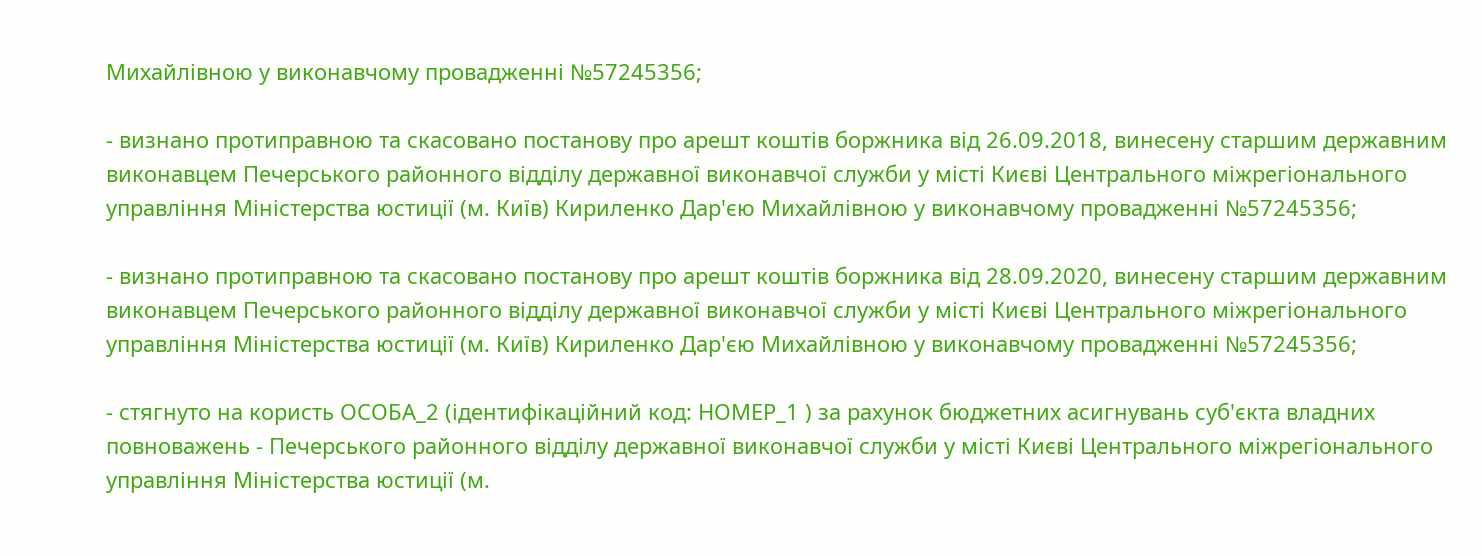Михайлівною у виконавчому провадженні №57245356;

- визнано протиправною та скасовано постанову про арешт коштів боржника від 26.09.2018, винесену старшим державним виконавцем Печерського районного відділу державної виконавчої служби у місті Києві Центрального міжрегіонального управління Міністерства юстиції (м. Київ) Кириленко Дар'єю Михайлівною у виконавчому провадженні №57245356;

- визнано протиправною та скасовано постанову про арешт коштів боржника від 28.09.2020, винесену старшим державним виконавцем Печерського районного відділу державної виконавчої служби у місті Києві Центрального міжрегіонального управління Міністерства юстиції (м. Київ) Кириленко Дар'єю Михайлівною у виконавчому провадженні №57245356;

- стягнуто на користь ОСОБА_2 (ідентифікаційний код: НОМЕР_1 ) за рахунок бюджетних асигнувань суб'єкта владних повноважень - Печерського районного відділу державної виконавчої служби у місті Києві Центрального міжрегіонального управління Міністерства юстиції (м.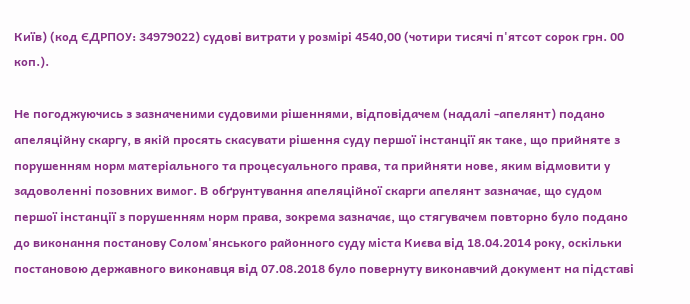Київ) (код ЄДРПОУ: 34979022) судові витрати у розмірі 4540,00 (чотири тисячі п'ятсот сорок грн. 00 коп.).

Не погоджуючись з зазначеними судовими рішеннями, відповідачем (надалі -апелянт) подано апеляційну скаргу, в якій просять скасувати рішення суду першої інстанції як таке, що прийняте з порушенням норм матеріального та процесуального права, та прийняти нове, яким відмовити у задоволенні позовних вимог. В обґрунтування апеляційної скарги апелянт зазначає, що судом першої інстанції з порушенням норм права, зокрема зазначає, що стягувачем повторно було подано до виконання постанову Солом'янського районного суду міста Києва від 18.04.2014 року, оскільки постановою державного виконавця від 07.08.2018 було повернуту виконавчий документ на підставі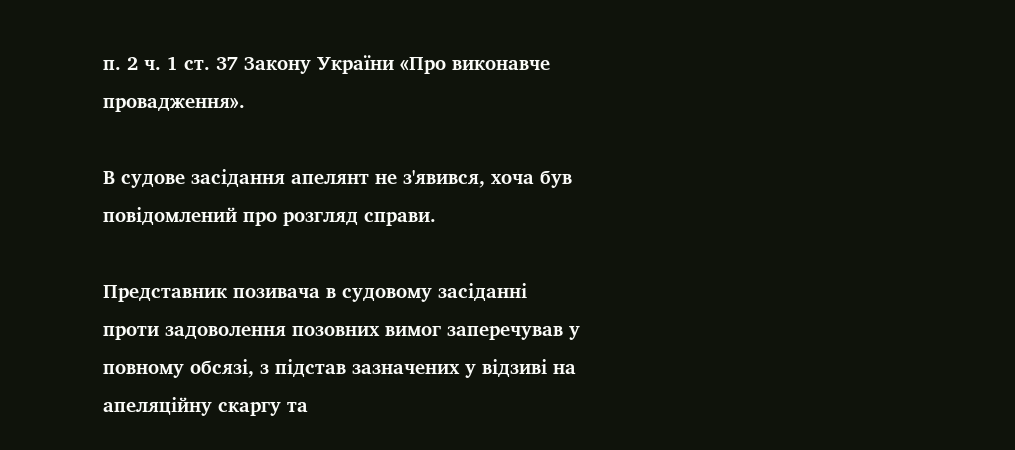п. 2 ч. 1 ст. 37 Закону України «Про виконавче провадження».

В судове засідання апелянт не з'явився, хоча був повідомлений про розгляд справи.

Представник позивача в судовому засіданні проти задоволення позовних вимог заперечував у повному обсязі, з підстав зазначених у відзиві на апеляційну скаргу та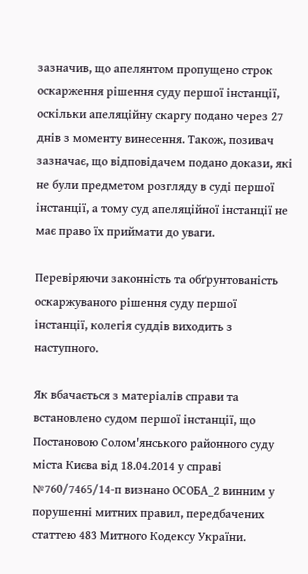зазначив, що апелянтом пропущено строк оскарження рішення суду першої інстанції, оскільки апеляційну скаргу подано через 27 днів з моменту винесення. Також, позивач зазначає, що відповідачем подано докази, які не були предметом розгляду в суді першої інстанції, а тому суд апеляційної інстанції не має право їх приймати до уваги.

Перевіряючи законність та обґрунтованість оскаржуваного рішення суду першої інстанції, колегія суддів виходить з наступного.

Як вбачається з матеріалів справи та встановлено судом першої інстанції, що Постановою Солом'янського районного суду міста Києва від 18.04.2014 у справі №760/7465/14-п визнано ОСОБА_2 винним у порушенні митних правил, передбачених статтею 483 Митного Кодексу України.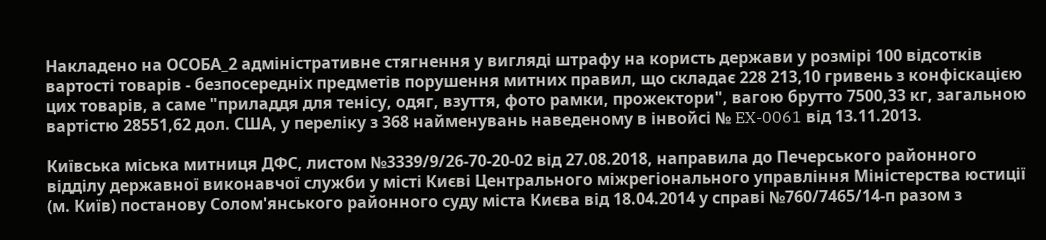Накладено на ОСОБА_2 адміністративне стягнення у вигляді штрафу на користь держави у розмірі 100 відсотків вартості товарів - безпосередніх предметів порушення митних правил, що складає 228 213,10 гривень з конфіскацією цих товарів, а саме "приладдя для тенісу, одяг, взуття, фото рамки, прожектори", вагою брутто 7500,33 кг, загальною вартістю 28551,62 дол. США, у переліку з 368 найменувань наведеному в інвойсі № EX-0061 від 13.11.2013.

Київська міська митниця ДФС, листом №3339/9/26-70-20-02 від 27.08.2018, направила до Печерського районного відділу державної виконавчої служби у місті Києві Центрального міжрегіонального управління Міністерства юстиції (м. Київ) постанову Солом'янського районного суду міста Києва від 18.04.2014 у справі №760/7465/14-п разом з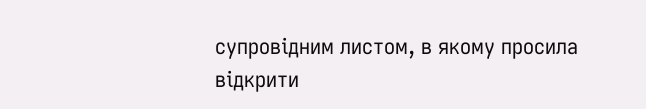супровідним листом, в якому просила відкрити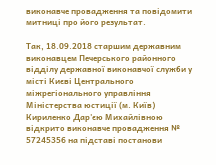виконавче провадження та повідомити митниці про його результат.

Так, 18.09.2018 старшим державним виконавцем Печерського районного відділу державної виконавчої служби у місті Києві Центрального міжрегіонального управління Міністерства юстиції (м. Київ) Кириленко Дар'єю Михайлівною відкрито виконавче провадження № 57245356 на підставі постанови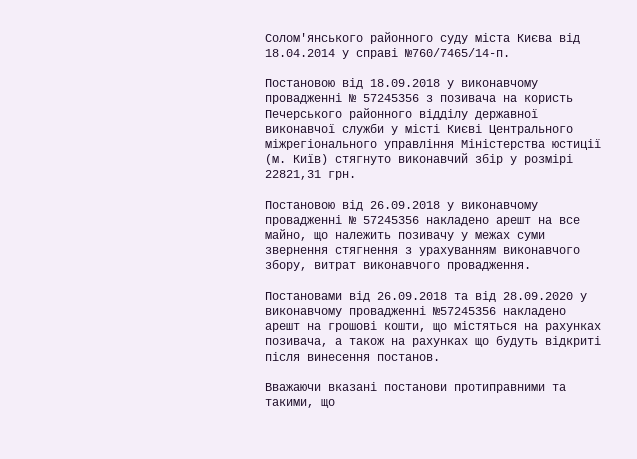Солом'янського районного суду міста Києва від 18.04.2014 у справі №760/7465/14-п.

Постановою від 18.09.2018 у виконавчому провадженні № 57245356 з позивача на користь Печерського районного відділу державної виконавчої служби у місті Києві Центрального міжрегіонального управління Міністерства юстиції (м. Київ) стягнуто виконавчий збір у розмірі 22821,31 грн.

Постановою від 26.09.2018 у виконавчому провадженні № 57245356 накладено арешт на все майно, що належить позивачу у межах суми звернення стягнення з урахуванням виконавчого збору, витрат виконавчого провадження.

Постановами від 26.09.2018 та від 28.09.2020 у виконавчому провадженні №57245356 накладено арешт на грошові кошти, що містяться на рахунках позивача, а також на рахунках що будуть відкриті після винесення постанов.

Вважаючи вказані постанови протиправними та такими, що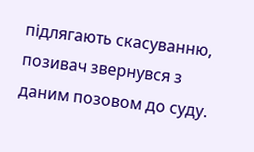підлягають скасуванню, позивач звернувся з даним позовом до суду.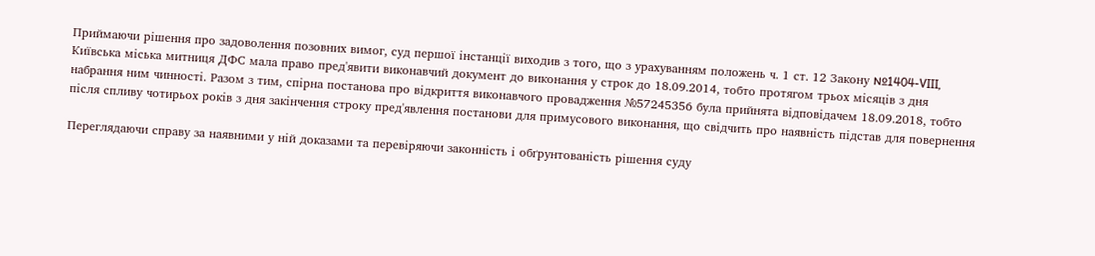Приймаючи рішення про задоволення позовних вимог, суд першої інстанції виходив з того, що з урахуванням положень ч. 1 ст. 12 Закону №1404-VIII, Київська міська митниця ДФС мала право пред'явити виконавчий документ до виконання у строк до 18.09.2014, тобто протягом трьох місяців з дня набрання ним чинності. Разом з тим, спірна постанова про відкриття виконавчого провадження №57245356 була прийнята відповідачем 18.09.2018, тобто після спливу чотирьох років з дня закінчення строку пред'явлення постанови для примусового виконання, що свідчить про наявність підстав для повернення

Переглядаючи справу за наявними у ній доказами та перевіряючи законність і обґрунтованість рішення суду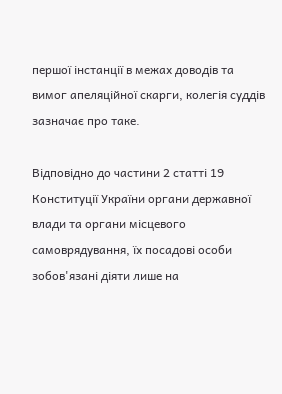першої інстанції в межах доводів та вимог апеляційної скарги, колегія суддів зазначає про таке.

Відповідно до частини 2 статті 19 Конституції України органи державної влади та органи місцевого самоврядування, їх посадові особи зобов'язані діяти лише на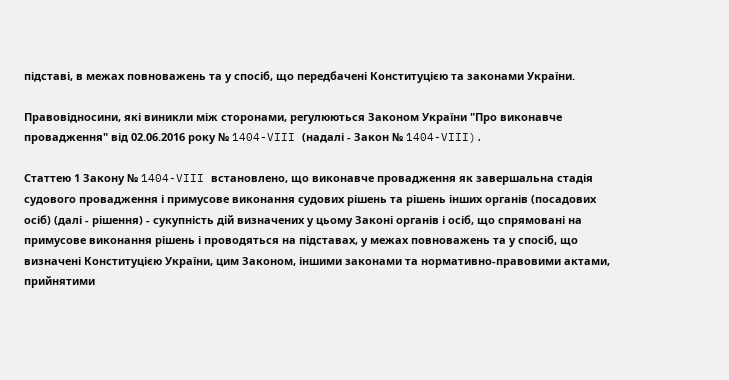підставі, в межах повноважень та у спосіб, що передбачені Конституцією та законами України.

Правовідносини, які виникли між сторонами, регулюються Законом України "Про виконавче провадження" від 02.06.2016 року № 1404-VIII (надалі - Закон № 1404-VIII).

Статтею 1 Закону № 1404-VIII встановлено, що виконавче провадження як завершальна стадія судового провадження і примусове виконання судових рішень та рішень інших органів (посадових осіб) (далі - рішення) - сукупність дій визначених у цьому Законі органів і осіб, що спрямовані на примусове виконання рішень і проводяться на підставах, у межах повноважень та у спосіб, що визначені Конституцією України, цим Законом, іншими законами та нормативно-правовими актами, прийнятими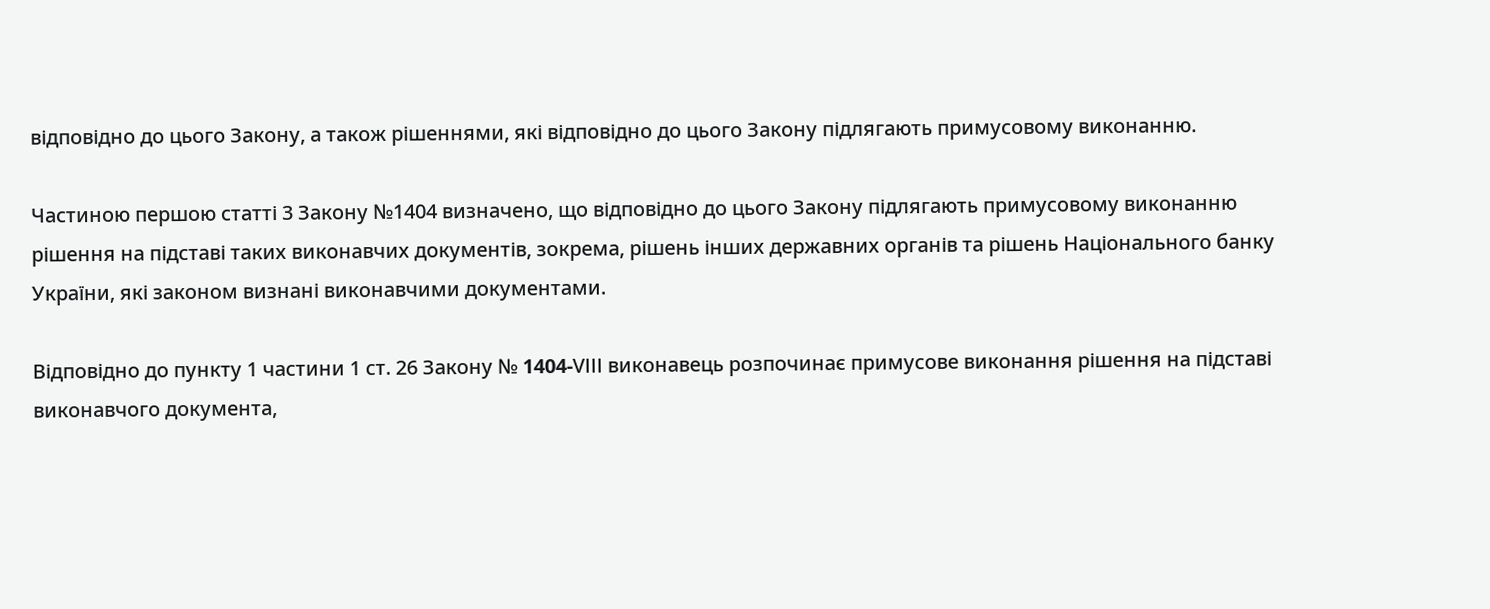відповідно до цього Закону, а також рішеннями, які відповідно до цього Закону підлягають примусовому виконанню.

Частиною першою статті 3 Закону №1404 визначено, що відповідно до цього Закону підлягають примусовому виконанню рішення на підставі таких виконавчих документів, зокрема, рішень інших державних органів та рішень Національного банку України, які законом визнані виконавчими документами.

Відповідно до пункту 1 частини 1 ст. 26 Закону № 1404-VІІІ виконавець розпочинає примусове виконання рішення на підставі виконавчого документа,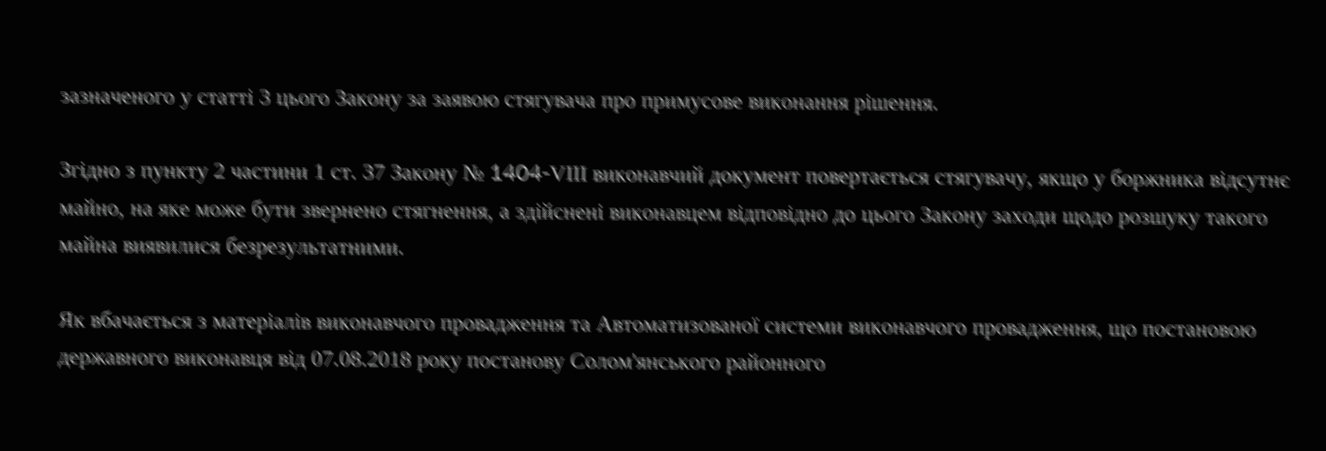зазначеного у статті 3 цього Закону за заявою стягувача про примусове виконання рішення.

Згідно з пункту 2 частини 1 ст. 37 Закону № 1404-VІІІ виконавчий документ повертається стягувачу, якщо у боржника відсутнє майно, на яке може бути звернено стягнення, а здійснені виконавцем відповідно до цього Закону заходи щодо розшуку такого майна виявилися безрезультатними.

Як вбачається з матеріалів виконавчого провадження та Автоматизованої системи виконавчого провадження, що постановою державного виконавця від 07.08.2018 року постанову Солом'янського районного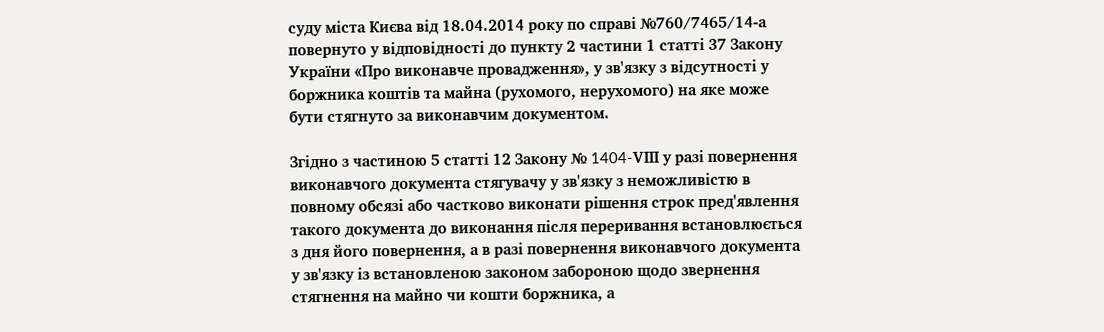суду міста Києва від 18.04.2014 року по справі №760/7465/14-а повернуто у відповідності до пункту 2 частини 1 статті 37 Закону України «Про виконавче провадження», у зв'язку з відсутності у боржника коштів та майна (рухомого, нерухомого) на яке може бути стягнуто за виконавчим документом.

Згідно з частиною 5 статті 12 Закону № 1404-VІІІ у разі повернення виконавчого документа стягувачу у зв'язку з неможливістю в повному обсязі або частково виконати рішення строк пред'явлення такого документа до виконання після переривання встановлюється з дня його повернення, а в разі повернення виконавчого документа у зв'язку із встановленою законом забороною щодо звернення стягнення на майно чи кошти боржника, а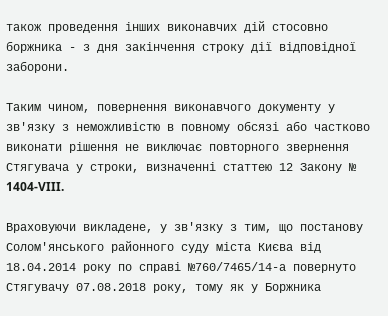також проведення інших виконавчих дій стосовно боржника - з дня закінчення строку дії відповідної заборони.

Таким чином, повернення виконавчого документу у зв'язку з неможливістю в повному обсязі або частково виконати рішення не виключає повторного звернення Стягувача у строки, визначенні статтею 12 Закону № 1404-VIII.

Враховуючи викладене, у зв'язку з тим, що постанову Солом'янського районного суду міста Києва від 18.04.2014 року по справі №760/7465/14-а повернуто Стягувачу 07.08.2018 року, тому як у Боржника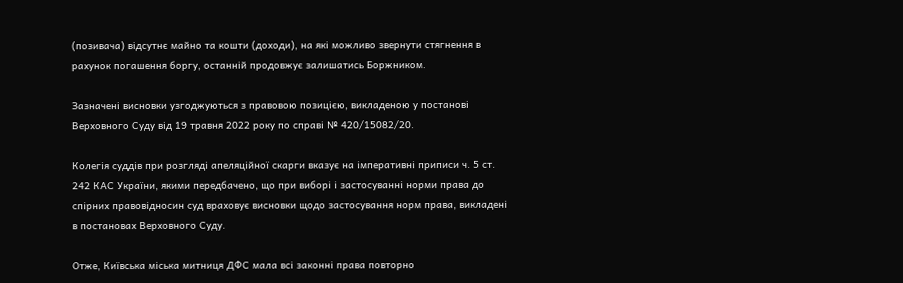(позивача) відсутнє майно та кошти (доходи), на які можливо звернути стягнення в рахунок погашення боргу, останній продовжує залишатись Боржником.

Зазначені висновки узгоджуються з правовою позицією, викладеною у постанові Верховного Суду від 19 травня 2022 року по справі № 420/15082/20.

Колегія суддів при розгляді апеляційної скарги вказує на імперативні приписи ч. 5 ст. 242 КАС України, якими передбачено, що при виборі і застосуванні норми права до спірних правовідносин суд враховує висновки щодо застосування норм права, викладені в постановах Верховного Суду.

Отже, Київська міська митниця ДФС мала всі законні права повторно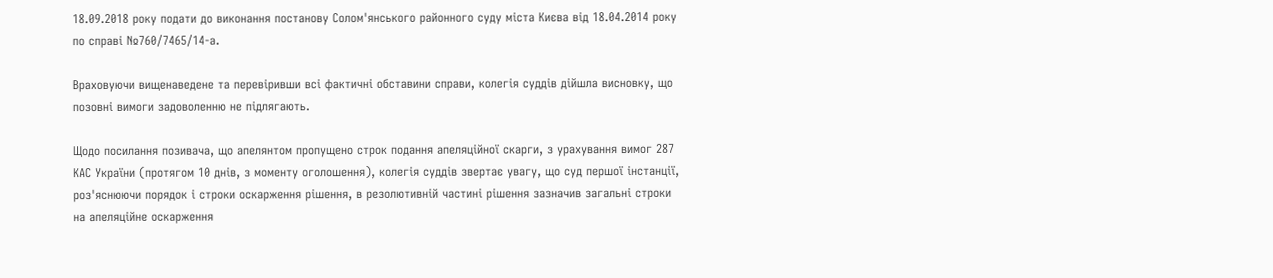18.09.2018 року подати до виконання постанову Солом'янського районного суду міста Києва від 18.04.2014 року по справі №760/7465/14-а.

Враховуючи вищенаведене та перевіривши всі фактичні обставини справи, колегія суддів дійшла висновку, що позовні вимоги задоволенню не підлягають.

Щодо посилання позивача, що апелянтом пропущено строк подання апеляційної скарги, з урахування вимог 287 КАС України (протягом 10 днів, з моменту оголошення), колегія суддів звертає увагу, що суд першої інстанції, роз'яснюючи порядок і строки оскарження рішення, в резолютивній частині рішення зазначив загальні строки на апеляційне оскарження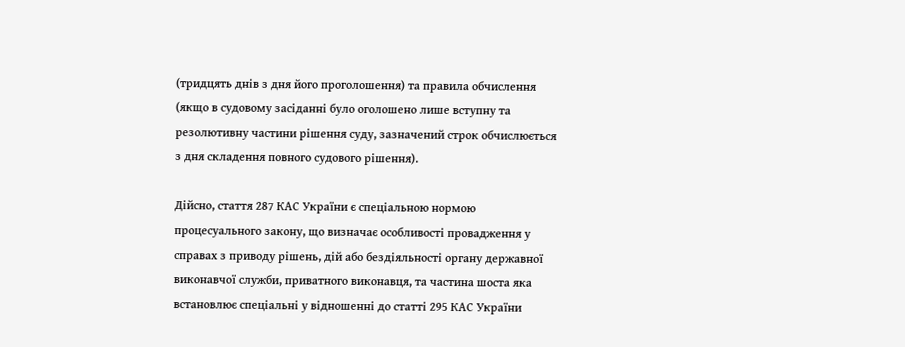(тридцять днів з дня його проголошення) та правила обчислення (якщо в судовому засіданні було оголошено лише вступну та резолютивну частини рішення суду, зазначений строк обчислюється з дня складення повного судового рішення).

Дійсно, стаття 287 КАС України є спеціальною нормою процесуального закону, що визначає особливості провадження у справах з приводу рішень, дій або бездіяльності органу державної виконавчої служби, приватного виконавця, та частина шоста яка встановлює спеціальні у відношенні до статті 295 КАС України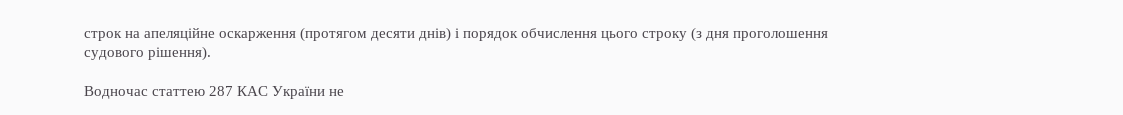строк на апеляційне оскарження (протягом десяти днів) і порядок обчислення цього строку (з дня проголошення судового рішення).

Водночас статтею 287 КАС України не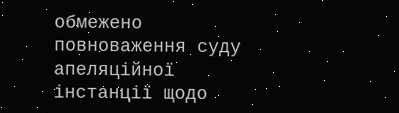обмежено повноваження суду апеляційної інстанції щодо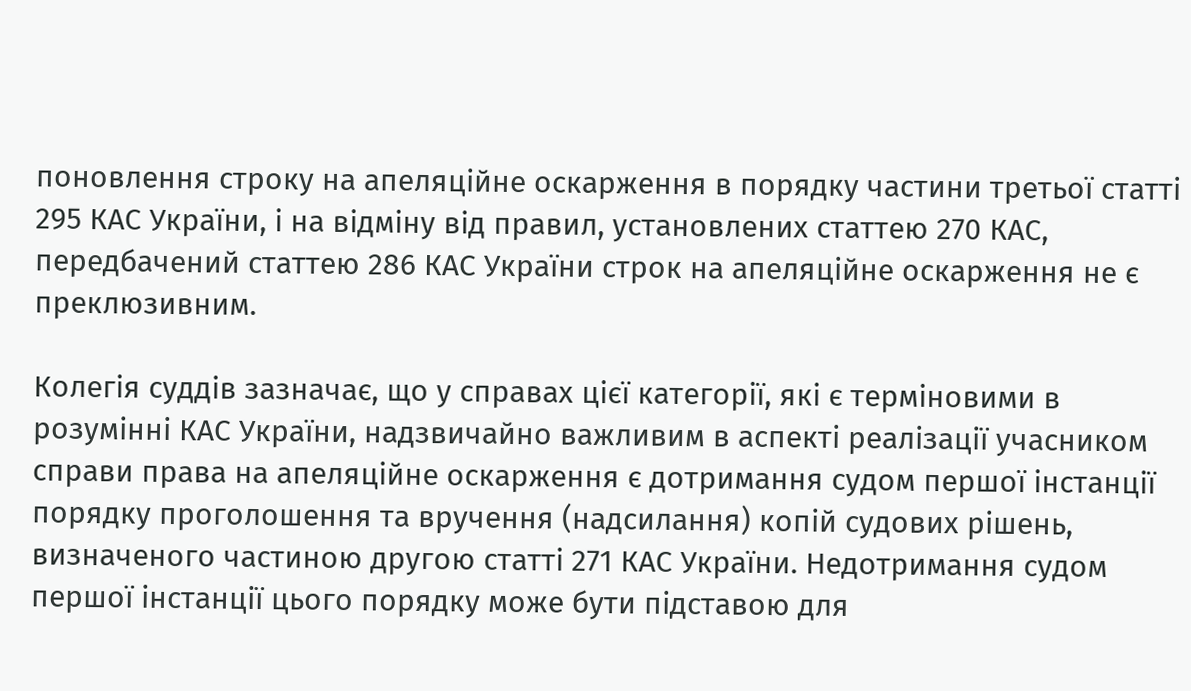поновлення строку на апеляційне оскарження в порядку частини третьої статті 295 КАС України, і на відміну від правил, установлених статтею 270 КАС, передбачений статтею 286 КАС України строк на апеляційне оскарження не є преклюзивним.

Колегія суддів зазначає, що у справах цієї категорії, які є терміновими в розумінні КАС України, надзвичайно важливим в аспекті реалізації учасником справи права на апеляційне оскарження є дотримання судом першої інстанції порядку проголошення та вручення (надсилання) копій судових рішень, визначеного частиною другою статті 271 КАС України. Недотримання судом першої інстанції цього порядку може бути підставою для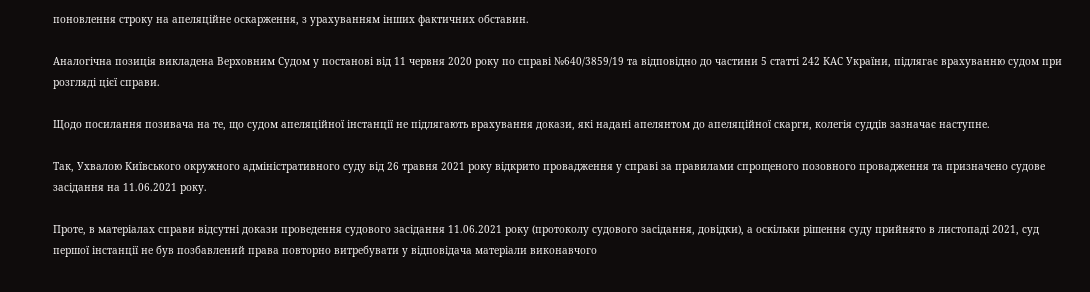поновлення строку на апеляційне оскарження, з урахуванням інших фактичних обставин.

Аналогічна позиція викладена Верховним Судом у постанові від 11 червня 2020 року по справі №640/3859/19 та відповідно до частини 5 статті 242 КАС України, підлягає врахуванню судом при розгляді цієї справи.

Щодо посилання позивача на те, що судом апеляційної інстанції не підлягають врахування докази, які надані апелянтом до апеляційної скарги, колегія суддів зазначає наступне.

Так, Ухвалою Київського окружного адміністративного суду від 26 травня 2021 року відкрито провадження у справі за правилами спрощеного позовного провадження та призначено судове засідання на 11.06.2021 року.

Проте, в матеріалах справи відсутні докази проведення судового засідання 11.06.2021 року (протоколу судового засідання, довідки), а оскільки рішення суду прийнято в листопаді 2021, суд першої інстанції не був позбавлений права повторно витребувати у відповідача матеріали виконавчого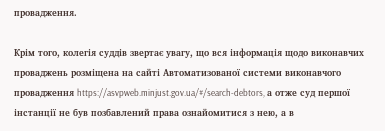провадження.

Крім того, колегія суддів звертає увагу, що вся інформація щодо виконавчих проваджень розміщена на сайті Автоматизованої системи виконавчого провадження https://asvpweb.minjust.gov.ua/#/search-debtors, а отже суд першої інстанції не був позбавлений права ознайомитися з нею, а в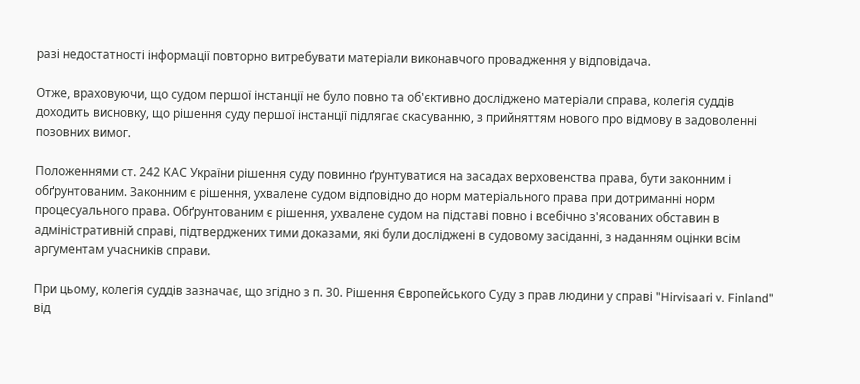разі недостатності інформації повторно витребувати матеріали виконавчого провадження у відповідача.

Отже, враховуючи, що судом першої інстанції не було повно та об'єктивно досліджено матеріали справа, колегія суддів доходить висновку, що рішення суду першої інстанції підлягає скасуванню, з прийняттям нового про відмову в задоволенні позовних вимог.

Положеннями ст. 242 КАС України рішення суду повинно ґрунтуватися на засадах верховенства права, бути законним і обґрунтованим. Законним є рішення, ухвалене судом відповідно до норм матеріального права при дотриманні норм процесуального права. Обґрунтованим є рішення, ухвалене судом на підставі повно і всебічно з'ясованих обставин в адміністративній справі, підтверджених тими доказами, які були досліджені в судовому засіданні, з наданням оцінки всім аргументам учасників справи.

При цьому, колегія суддів зазначає, що згідно з п. 30. Рішення Європейського Суду з прав людини у справі "Hirvisaari v. Finland" від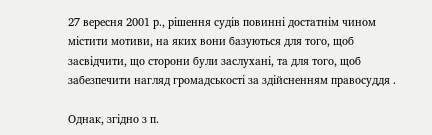27 вересня 2001 р., рішення судів повинні достатнім чином містити мотиви, на яких вони базуються для того, щоб засвідчити, що сторони були заслухані, та для того, щоб забезпечити нагляд громадськості за здійсненням правосуддя .

Однак, згідно з п.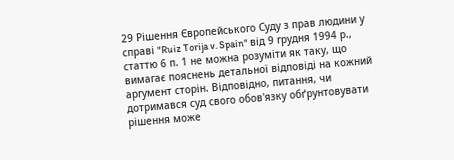29 Рішення Європейського Суду з прав людини у справі "Ruiz Torija v. Spain" від 9 грудня 1994 р., статтю 6 п. 1 не можна розуміти як таку, що вимагає пояснень детальної відповіді на кожний аргумент сторін. Відповідно, питання, чи дотримався суд свого обов'язку обґрунтовувати рішення може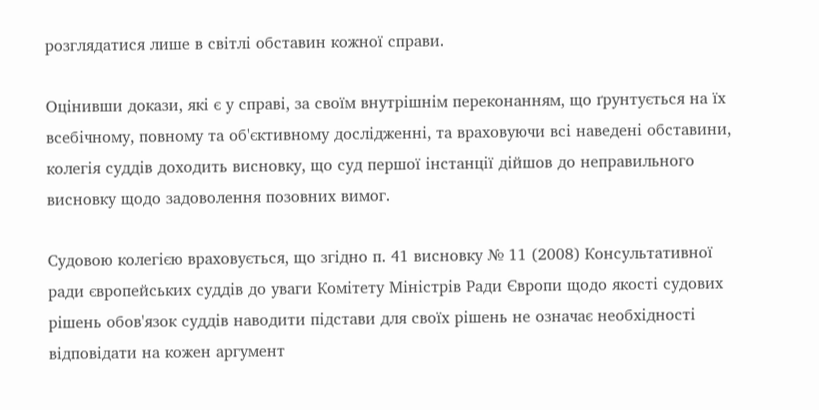розглядатися лише в світлі обставин кожної справи.

Оцінивши докази, які є у справі, за своїм внутрішнім переконанням, що ґрунтується на їх всебічному, повному та об'єктивному дослідженні, та враховуючи всі наведені обставини, колегія суддів доходить висновку, що суд першої інстанції дійшов до неправильного висновку щодо задоволення позовних вимог.

Судовою колегією враховується, що згідно п. 41 висновку № 11 (2008) Консультативної ради європейських суддів до уваги Комітету Міністрів Ради Європи щодо якості судових рішень обов'язок суддів наводити підстави для своїх рішень не означає необхідності відповідати на кожен аргумент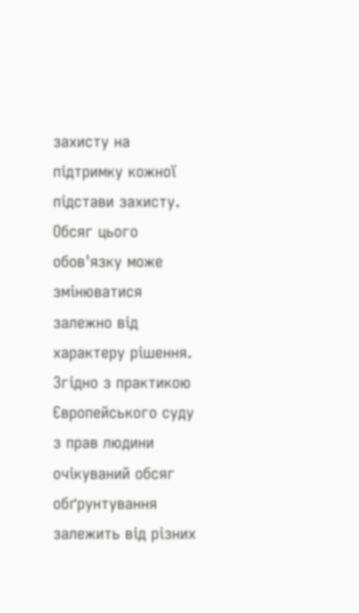захисту на підтримку кожної підстави захисту. Обсяг цього обов'язку може змінюватися залежно від характеру рішення. Згідно з практикою Європейського суду з прав людини очікуваний обсяг обґрунтування залежить від різних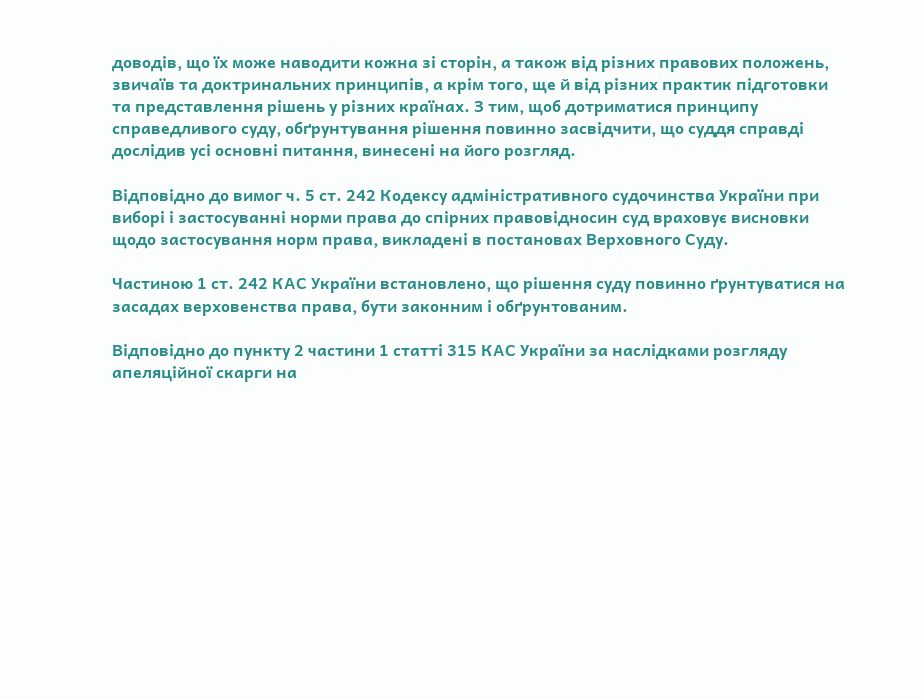доводів, що їх може наводити кожна зі сторін, а також від різних правових положень, звичаїв та доктринальних принципів, а крім того, ще й від різних практик підготовки та представлення рішень у різних країнах. З тим, щоб дотриматися принципу справедливого суду, обґрунтування рішення повинно засвідчити, що суддя справді дослідив усі основні питання, винесені на його розгляд.

Відповідно до вимог ч. 5 ст. 242 Кодексу адміністративного судочинства України при виборі і застосуванні норми права до спірних правовідносин суд враховує висновки щодо застосування норм права, викладені в постановах Верховного Суду.

Частиною 1 ст. 242 КАС України встановлено, що рішення суду повинно ґрунтуватися на засадах верховенства права, бути законним і обґрунтованим.

Відповідно до пункту 2 частини 1 статті 315 КАС України за наслідками розгляду апеляційної скарги на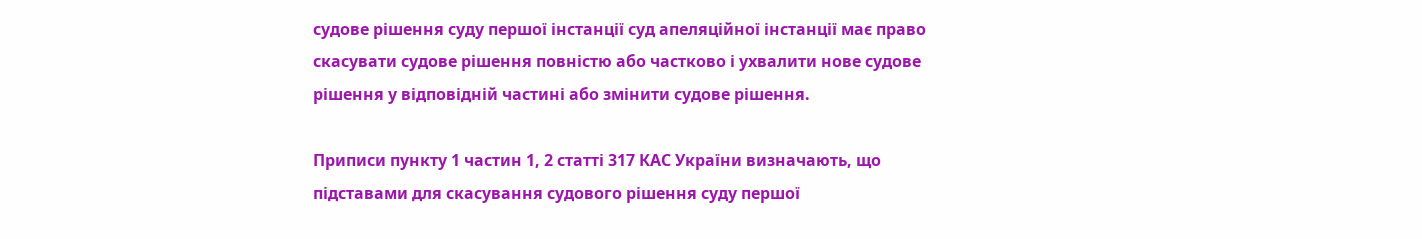судове рішення суду першої інстанції суд апеляційної інстанції має право скасувати судове рішення повністю або частково і ухвалити нове судове рішення у відповідній частині або змінити судове рішення.

Приписи пункту 1 частин 1, 2 статті 317 КАС України визначають, що підставами для скасування судового рішення суду першої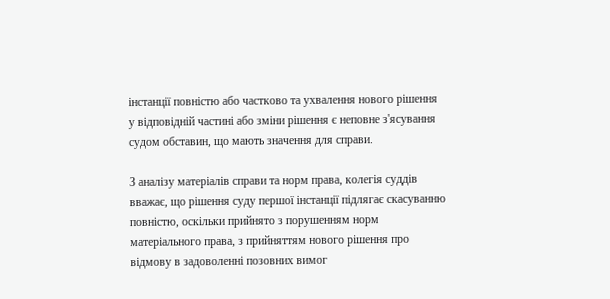інстанції повністю або частково та ухвалення нового рішення у відповідній частині або зміни рішення є неповне з'ясування судом обставин, що мають значення для справи.

З аналізу матеріалів справи та норм права, колегія суддів вважає, що рішення суду першої інстанції підлягає скасуванню повністю, оскільки прийнято з порушенням норм матеріального права, з прийняттям нового рішення про відмову в задоволенні позовних вимог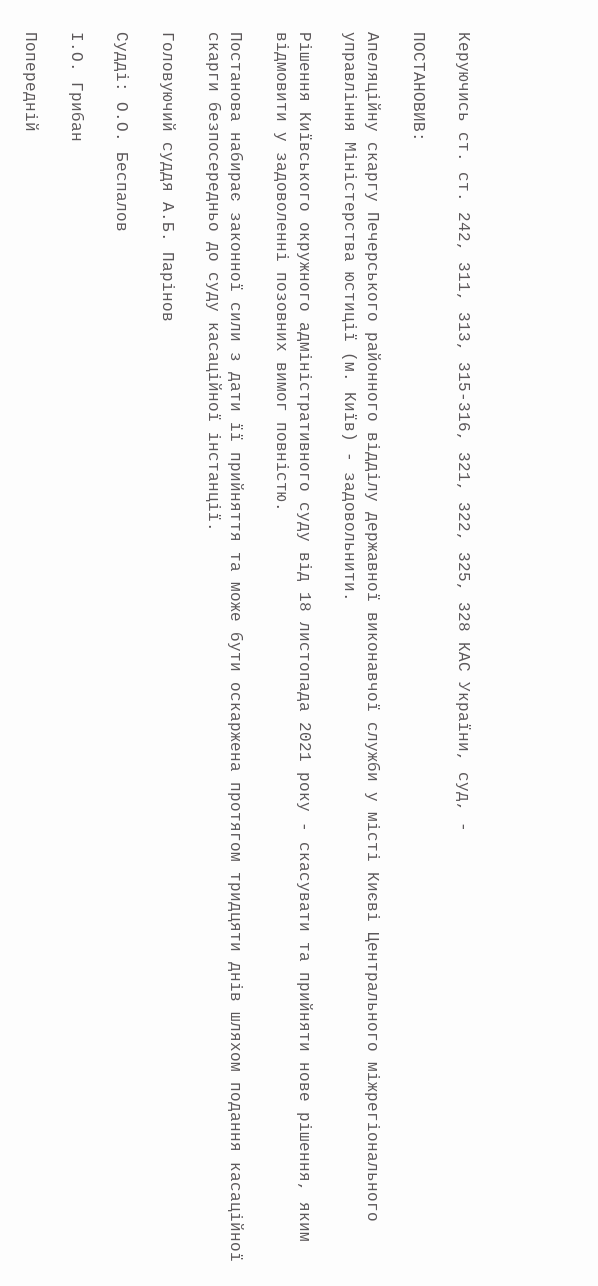Керуючись ст. ст. 242, 311, 313, 315-316, 321, 322, 325, 328 КАС України, суд, -

ПОСТАНОВИВ:

Апеляційну скаргу Печерського районного відділу державної виконавчої служби у місті Києві Центрального міжрегіонального управління Міністерства юстиції (м. Київ) - задовольнити.

Рішення Київського окружного адміністративного суду від 18 листопада 2021 року - скасувати та прийняти нове рішення, яким відмовити у задоволенні позовних вимог повністю.

Постанова набирає законної сили з дати її прийняття та може бути оскаржена протягом тридцяти днів шляхом подання касаційної скарги безпосередньо до суду касаційної інстанції.

Головуючий суддя А.Б. Парінов

Судді: О.О. Беспалов

І.О. Грибан

Попередній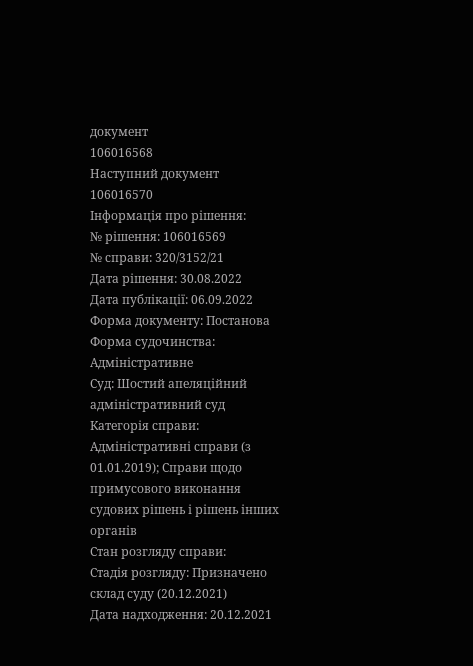документ
106016568
Наступний документ
106016570
Інформація про рішення:
№ рішення: 106016569
№ справи: 320/3152/21
Дата рішення: 30.08.2022
Дата публікації: 06.09.2022
Форма документу: Постанова
Форма судочинства: Адміністративне
Суд: Шостий апеляційний адміністративний суд
Категорія справи: Адміністративні справи (з 01.01.2019); Справи щодо примусового виконання судових рішень і рішень інших органів
Стан розгляду справи:
Стадія розгляду: Призначено склад суду (20.12.2021)
Дата надходження: 20.12.2021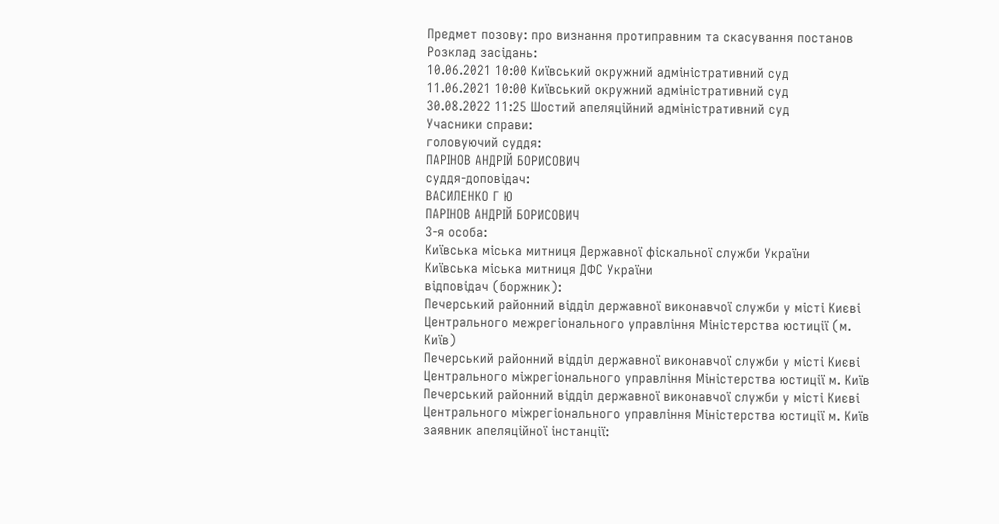Предмет позову: про визнання протиправним та скасування постанов
Розклад засідань:
10.06.2021 10:00 Київський окружний адміністративний суд
11.06.2021 10:00 Київський окружний адміністративний суд
30.08.2022 11:25 Шостий апеляційний адміністративний суд
Учасники справи:
головуючий суддя:
ПАРІНОВ АНДРІЙ БОРИСОВИЧ
суддя-доповідач:
ВАСИЛЕНКО Г Ю
ПАРІНОВ АНДРІЙ БОРИСОВИЧ
3-я особа:
Київська міська митниця Державної фіскальної служби України
Київська міська митниця ДФС України
відповідач (боржник):
Печерський районний відділ державної виконавчої служби у місті Києві Центрального межрегіонального управління Міністерства юстиції (м. Київ)
Печерський районний відділ державної виконавчої служби у місті Києві Центрального міжрегіонального управління Міністерства юстиції м. Київ
Печерський районний відділ державної виконавчої служби у місті Києві Центрального міжрегіонального управління Міністерства юстиції м. Київ
заявник апеляційної інстанції: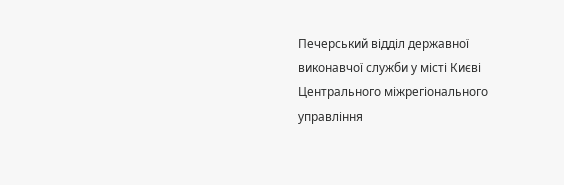Печерський відділ державної виконавчої служби у місті Києві Центрального міжрегіонального управління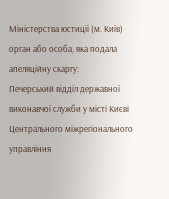Міністерства юстиції (м. Київ)
орган або особа, яка подала апеляційну скаргу:
Печерський відділ державної виконавчої служби у місті Києві Центрального міжрегіонального управління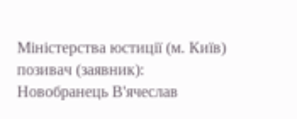Міністерства юстиції (м. Київ)
позивач (заявник):
Новобранець В'ячеслав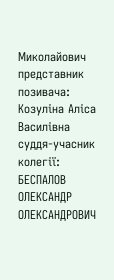Миколайович
представник позивача:
Козуліна Аліса Василівна
суддя-учасник колегії:
БЕСПАЛОВ ОЛЕКСАНДР ОЛЕКСАНДРОВИЧ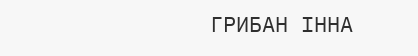ГРИБАН ІННА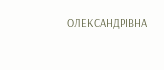ОЛЕКСАНДРІВНА